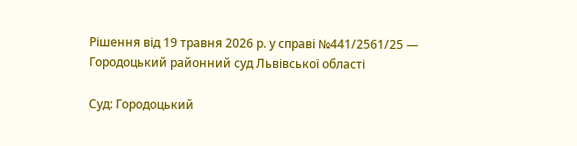Рішення від 19 травня 2026 р. у справі №441/2561/25 — Городоцький районний суд Львівської області

Суд: Городоцький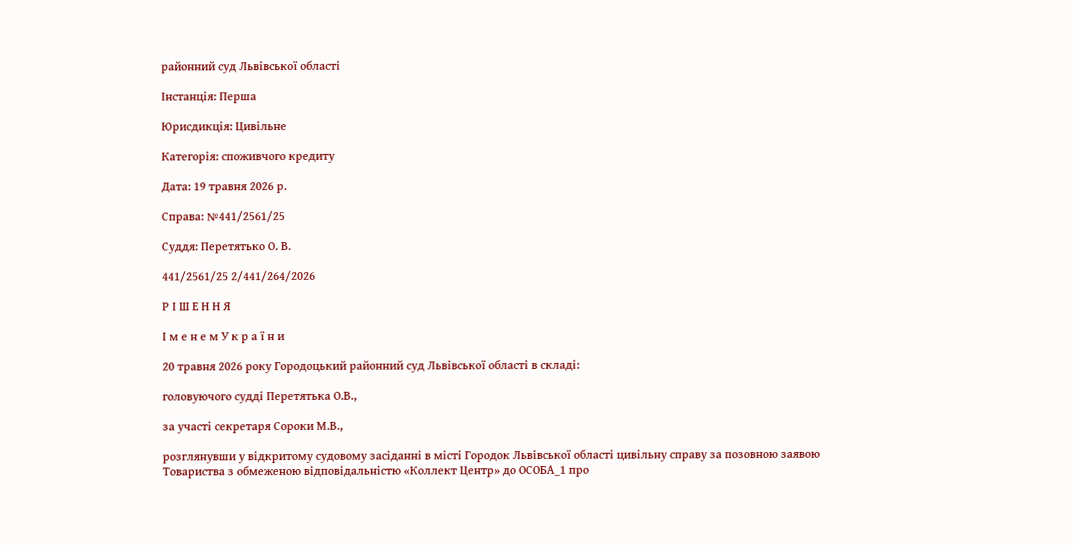районний суд Львівської області

Інстанція: Перша

Юрисдикція: Цивільне

Категорія: споживчого кредиту

Дата: 19 травня 2026 р.

Справа: №441/2561/25

Суддя: Перетятько О. В.

441/2561/25 2/441/264/2026

Р І Ш Е Н Н Я

І м е н е м У к р а ї н и

20 травня 2026 року Городоцький районний суд Львівської області в складі:

головуючого судді Перетятька О.В.,

за участі секретаря Сороки М.В.,

розглянувши у відкритому судовому засіданні в місті Городок Львівської області цивільну справу за позовною заявою Товариства з обмеженою відповідальністю «Коллект Центр» до ОСОБА_1 про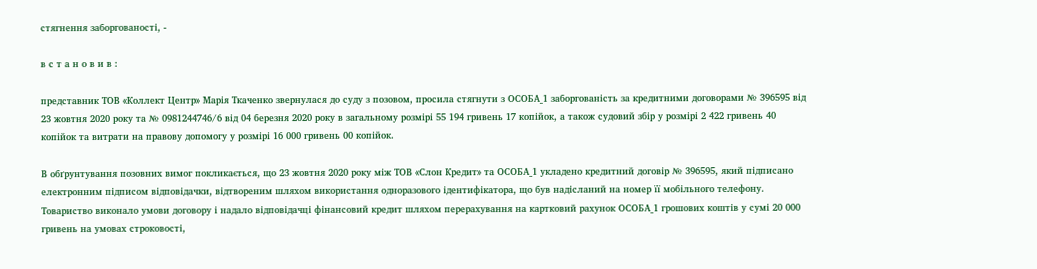стягнення заборгованості, -

в с т а н о в и в :

представник ТОВ «Коллект Центр» Марія Ткаченко звернулася до суду з позовом, просила стягнути з ОСОБА_1 заборгованість за кредитними договорами № 396595 від 23 жовтня 2020 року та № 0981244746/6 від 04 березня 2020 року в загальному розмірі 55 194 гривень 17 копійок, а також судовий збір у розмірі 2 422 гривень 40 копійок та витрати на правову допомогу у розмірі 16 000 гривень 00 копійок.

В обґрунтування позовних вимог покликається, що 23 жовтня 2020 року між ТОВ «Слон Кредит» та ОСОБА_1 укладено кредитний договір № 396595, який підписано електронним підписом відповідачки, відтвореним шляхом використання одноразового ідентифікатора, що був надісланий на номер її мобільного телефону. Товариство виконало умови договору і надало відповідачці фінансовий кредит шляхом перерахування на картковий рахунок ОСОБА_1 грошових коштів у сумі 20 000 гривень на умовах строковості,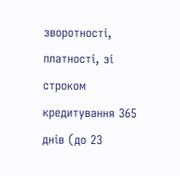зворотності, платності, зі строком кредитування 365 днів (до 23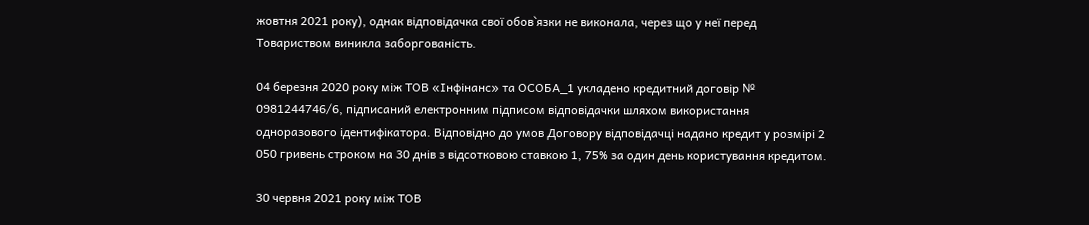жовтня 2021 року), однак відповідачка свої обов`язки не виконала, через що у неї перед Товариством виникла заборгованість.

04 березня 2020 року між ТОВ «Інфінанс» та ОСОБА_1 укладено кредитний договір № 0981244746/6, підписаний електронним підписом відповідачки шляхом використання одноразового ідентифікатора. Відповідно до умов Договору відповідачці надано кредит у розмірі 2 050 гривень строком на 30 днів з відсотковою ставкою 1, 75% за один день користування кредитом.

30 червня 2021 року між ТОВ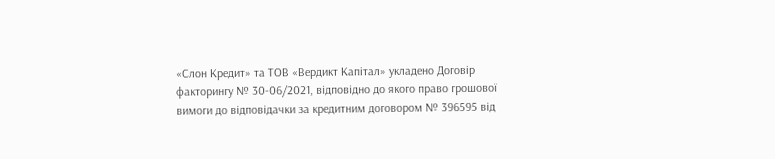«Слон Кредит» та ТОВ «Вердикт Капітал» укладено Договір факторингу № 30-06/2021, відповідно до якого право грошової вимоги до відповідачки за кредитним договором № 396595 від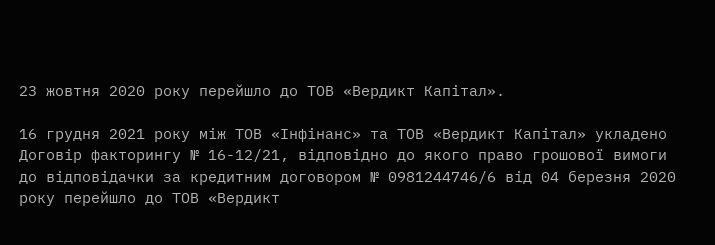23 жовтня 2020 року перейшло до ТОВ «Вердикт Капітал».

16 грудня 2021 року між ТОВ «Інфінанс» та ТОВ «Вердикт Капітал» укладено Договір факторингу № 16-12/21, відповідно до якого право грошової вимоги до відповідачки за кредитним договором № 0981244746/6 від 04 березня 2020 року перейшло до ТОВ «Вердикт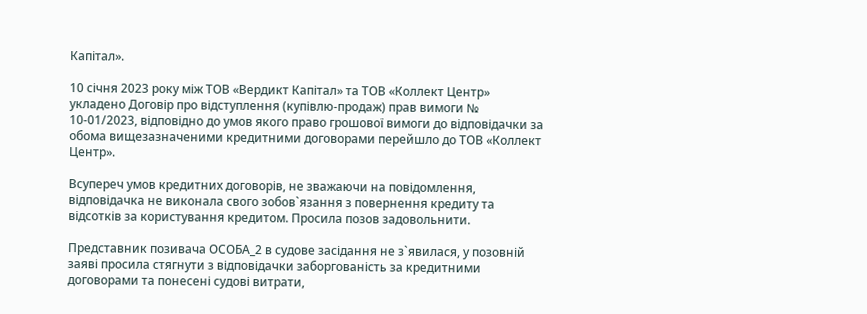Капітал».

10 січня 2023 року між ТОВ «Вердикт Капітал» та ТОВ «Коллект Центр» укладено Договір про відступлення (купівлю-продаж) прав вимоги № 10-01/2023, відповідно до умов якого право грошової вимоги до відповідачки за обома вищезазначеними кредитними договорами перейшло до ТОВ «Коллект Центр».

Всупереч умов кредитних договорів, не зважаючи на повідомлення, відповідачка не виконала свого зобов`язання з повернення кредиту та відсотків за користування кредитом. Просила позов задовольнити.

Представник позивача ОСОБА_2 в судове засідання не з`явилася, у позовній заяві просила стягнути з відповідачки заборгованість за кредитними договорами та понесені судові витрати,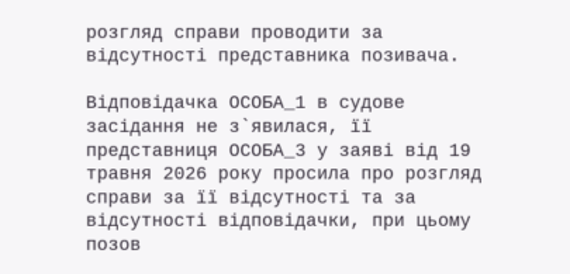розгляд справи проводити за відсутності представника позивача.

Відповідачка ОСОБА_1 в судове засідання не з`явилася, її представниця ОСОБА_3 у заяві від 19 травня 2026 року просила про розгляд справи за її відсутності та за відсутності відповідачки, при цьому позов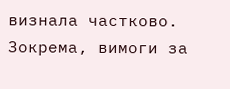визнала частково. Зокрема, вимоги за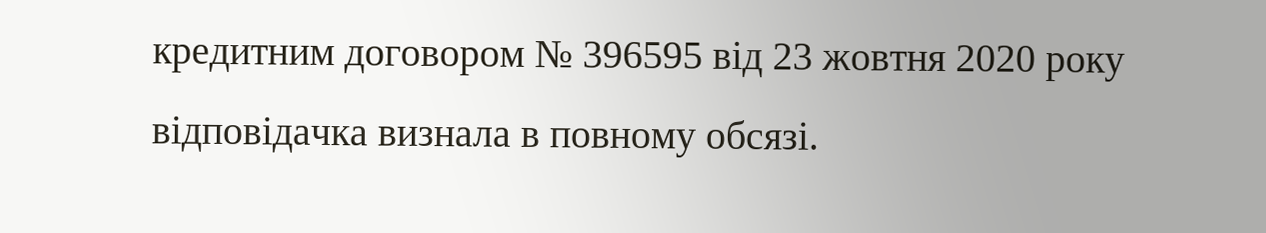кредитним договором № 396595 від 23 жовтня 2020 року відповідачка визнала в повному обсязі.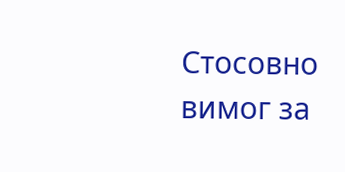Стосовно вимог за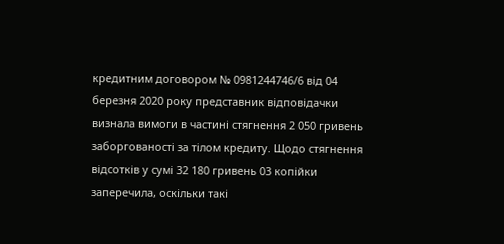кредитним договором № 0981244746/6 від 04 березня 2020 року представник відповідачки визнала вимоги в частині стягнення 2 050 гривень заборгованості за тілом кредиту. Щодо стягнення відсотків у сумі 32 180 гривень 03 копійки заперечила, оскільки такі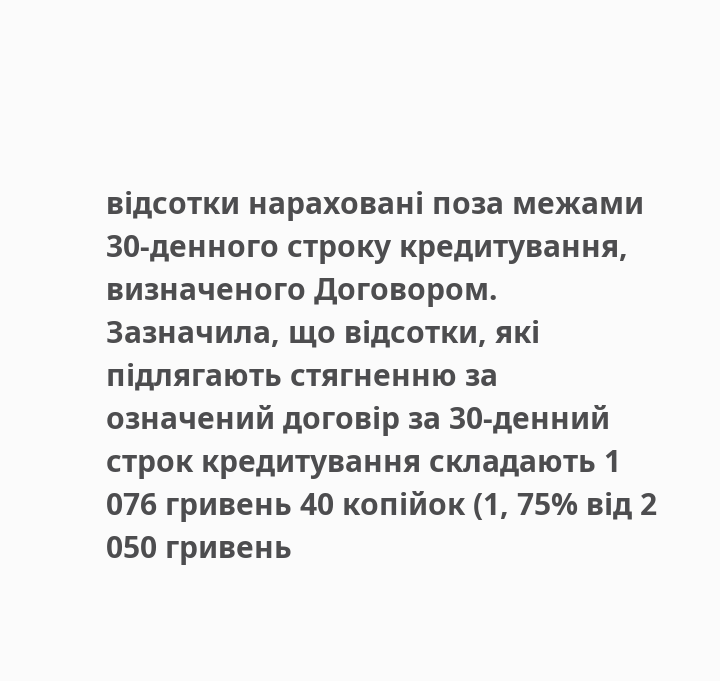відсотки нараховані поза межами 30-денного строку кредитування, визначеного Договором. Зазначила, що відсотки, які підлягають стягненню за означений договір за 30-денний строк кредитування складають 1 076 гривень 40 копійок (1, 75% від 2 050 гривень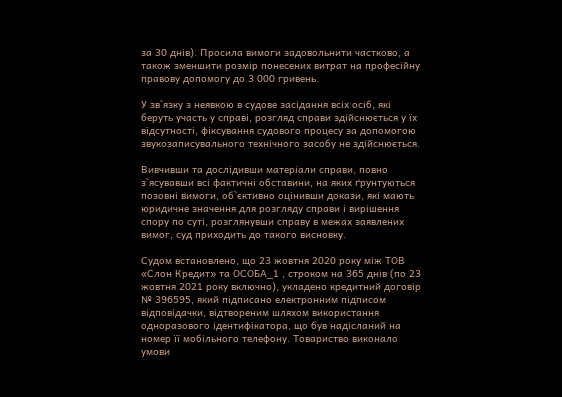за 30 днів). Просила вимоги задовольнити частково, а також зменшити розмір понесених витрат на професійну правову допомогу до 3 000 гривень.

У зв`язку з неявкою в судове засідання всіх осіб, які беруть участь у справі, розгляд справи здійснюється у їх відсутності, фіксування судового процесу за допомогою звукозаписувального технічного засобу не здійснюється.

Вивчивши та дослідивши матеріали справи, повно з`ясувавши всі фактичні обставини, на яких ґрунтуються позовні вимоги, об`єктивно оцінивши докази, які мають юридичне значення для розгляду справи і вирішення спору по суті, розглянувши справу в межах заявлених вимог, суд приходить до такого висновку.

Судом встановлено, що 23 жовтня 2020 року між ТОВ «Слон Кредит» та ОСОБА_1 , строком на 365 днів (по 23 жовтня 2021 року включно), укладено кредитний договір № 396595, який підписано електронним підписом відповідачки, відтвореним шляхом використання одноразового ідентифікатора, що був надісланий на номер її мобільного телефону. Товариство виконало умови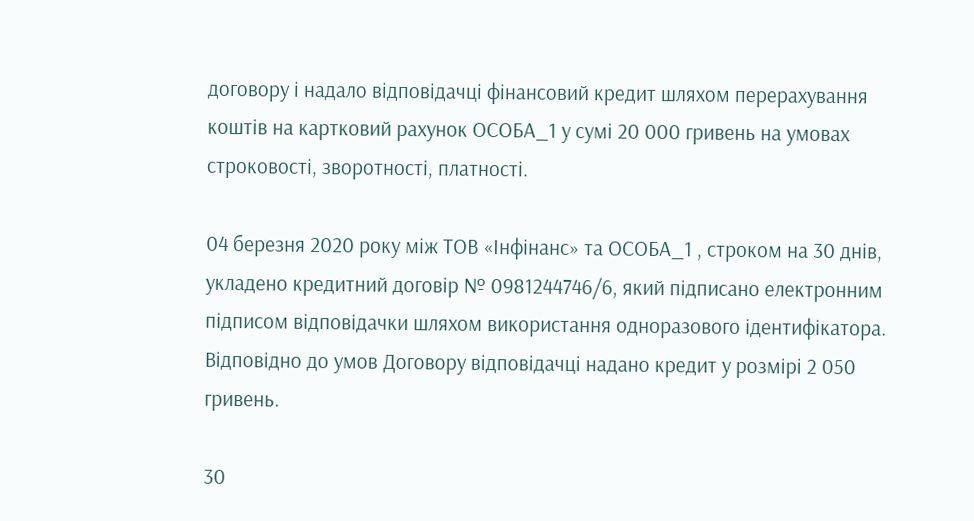договору і надало відповідачці фінансовий кредит шляхом перерахування коштів на картковий рахунок ОСОБА_1 у сумі 20 000 гривень на умовах строковості, зворотності, платності.

04 березня 2020 року між ТОВ «Інфінанс» та ОСОБА_1 , строком на 30 днів, укладено кредитний договір № 0981244746/6, який підписано електронним підписом відповідачки шляхом використання одноразового ідентифікатора. Відповідно до умов Договору відповідачці надано кредит у розмірі 2 050 гривень.

30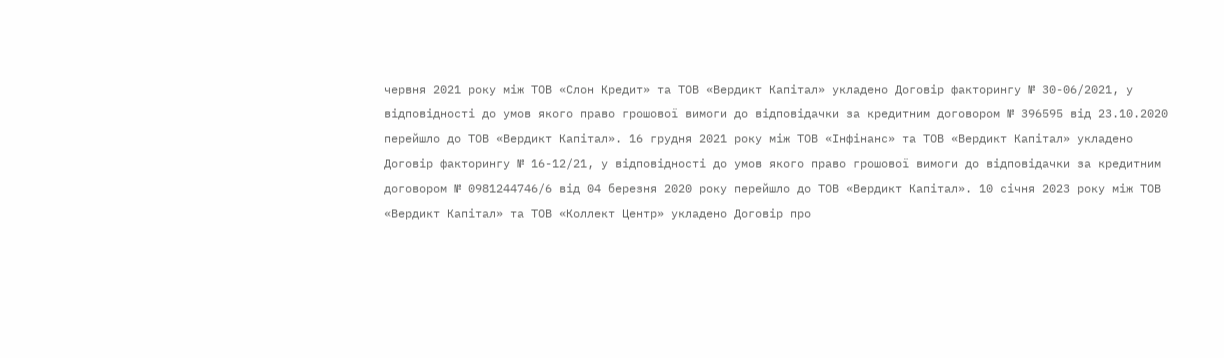червня 2021 року між ТОВ «Слон Кредит» та ТОВ «Вердикт Капітал» укладено Договір факторингу № 30-06/2021, у відповідності до умов якого право грошової вимоги до відповідачки за кредитним договором № 396595 від 23.10.2020 перейшло до ТОВ «Вердикт Капітал». 16 грудня 2021 року між ТОВ «Інфінанс» та ТОВ «Вердикт Капітал» укладено Договір факторингу № 16-12/21, у відповідності до умов якого право грошової вимоги до відповідачки за кредитним договором № 0981244746/6 від 04 березня 2020 року перейшло до ТОВ «Вердикт Капітал». 10 січня 2023 року між ТОВ «Вердикт Капітал» та ТОВ «Коллект Центр» укладено Договір про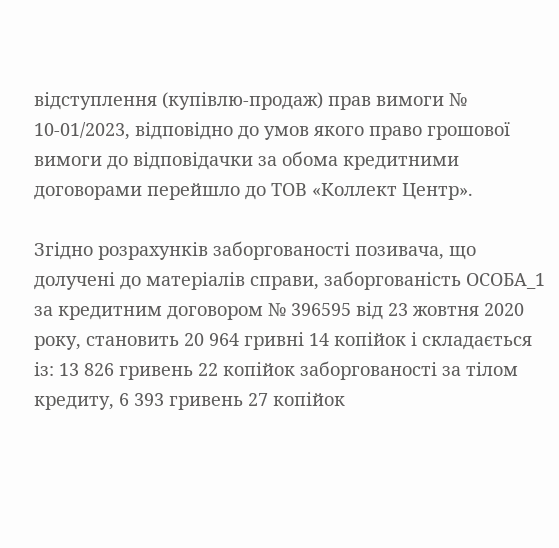відступлення (купівлю-продаж) прав вимоги № 10-01/2023, відповідно до умов якого право грошової вимоги до відповідачки за обома кредитними договорами перейшло до ТОВ «Коллект Центр».

Згідно розрахунків заборгованості позивача, що долучені до матеріалів справи, заборгованість ОСОБА_1 за кредитним договором № 396595 від 23 жовтня 2020 року, становить 20 964 гривні 14 копійок і складається із: 13 826 гривень 22 копійок заборгованості за тілом кредиту, 6 393 гривень 27 копійок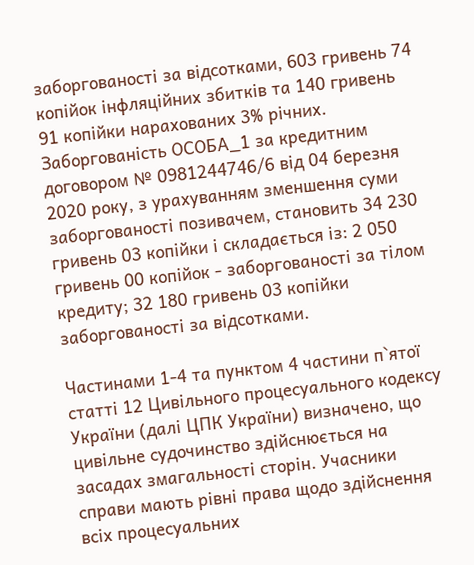заборгованості за відсотками, 603 гривень 74 копійок інфляційних збитків та 140 гривень 91 копійки нарахованих 3% річних. Заборгованість ОСОБА_1 за кредитним договором № 0981244746/6 від 04 березня 2020 року, з урахуванням зменшення суми заборгованості позивачем, становить 34 230 гривень 03 копійки і складається із: 2 050 гривень 00 копійок - заборгованості за тілом кредиту; 32 180 гривень 03 копійки заборгованості за відсотками.

Частинами 1-4 та пунктом 4 частини п`ятої статті 12 Цивільного процесуального кодексу України (далі ЦПК України) визначено, що цивільне судочинство здійснюється на засадах змагальності сторін. Учасники справи мають рівні права щодо здійснення всіх процесуальних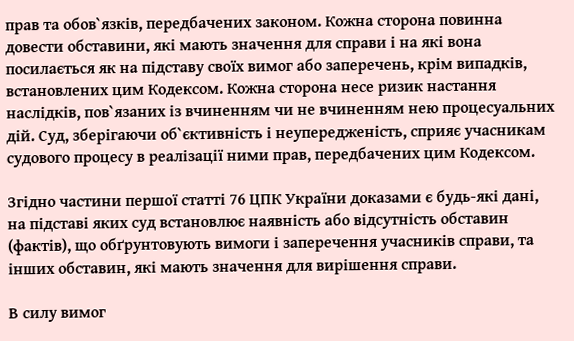прав та обов`язків, передбачених законом. Кожна сторона повинна довести обставини, які мають значення для справи і на які вона посилається як на підставу своїх вимог або заперечень, крім випадків, встановлених цим Кодексом. Кожна сторона несе ризик настання наслідків, пов`язаних із вчиненням чи не вчиненням нею процесуальних дій. Суд, зберігаючи об`єктивність і неупередженість, сприяє учасникам судового процесу в реалізації ними прав, передбачених цим Кодексом.

Згідно частини першої статті 76 ЦПК України доказами є будь-які дані, на підставі яких суд встановлює наявність або відсутність обставин (фактів), що обґрунтовують вимоги і заперечення учасників справи, та інших обставин, які мають значення для вирішення справи.

В силу вимог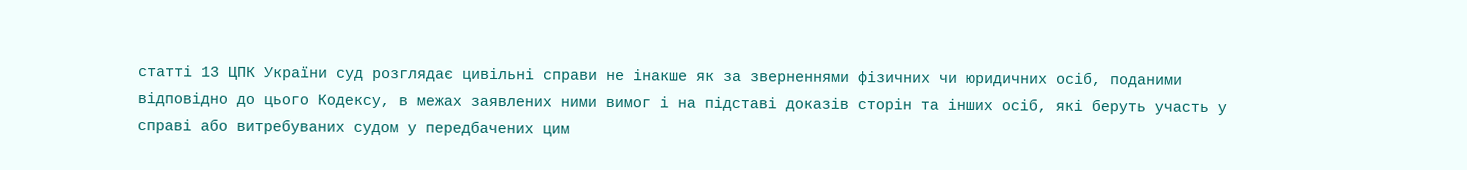статті 13 ЦПК України суд розглядає цивільні справи не інакше як за зверненнями фізичних чи юридичних осіб, поданими відповідно до цього Кодексу, в межах заявлених ними вимог і на підставі доказів сторін та інших осіб, які беруть участь у справі або витребуваних судом у передбачених цим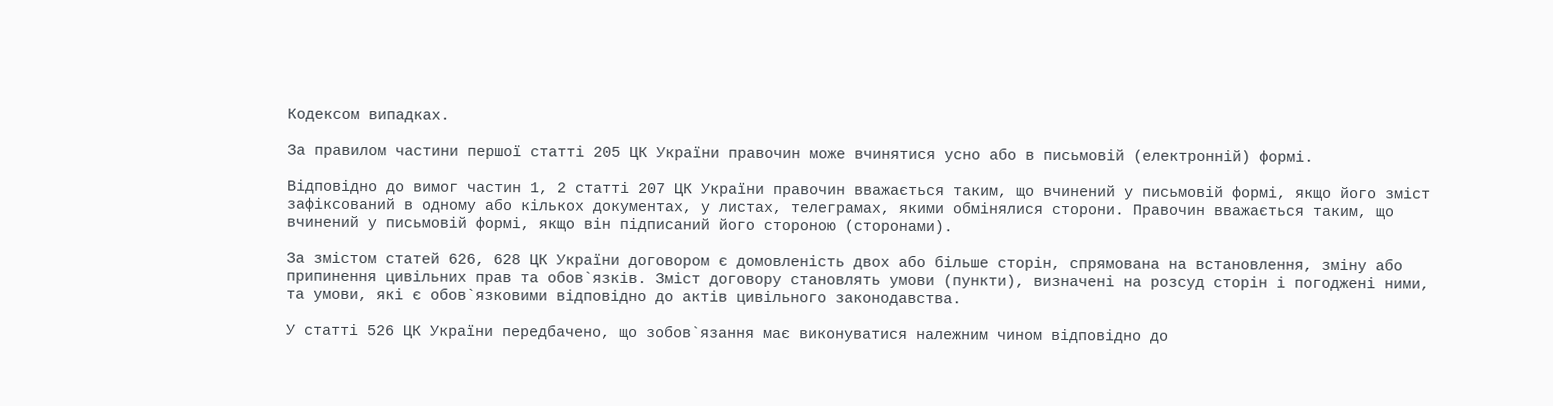Кодексом випадках.

За правилом частини першої статті 205 ЦК України правочин може вчинятися усно або в письмовій (електронній) формі.

Відповідно до вимог частин 1, 2 статті 207 ЦК України правочин вважається таким, що вчинений у письмовій формі, якщо його зміст зафіксований в одному або кількох документах, у листах, телеграмах, якими обмінялися сторони. Правочин вважається таким, що вчинений у письмовій формі, якщо він підписаний його стороною (сторонами).

За змістом статей 626, 628 ЦК України договором є домовленість двох або більше сторін, спрямована на встановлення, зміну або припинення цивільних прав та обов`язків. Зміст договору становлять умови (пункти), визначені на розсуд сторін і погоджені ними, та умови, які є обов`язковими відповідно до актів цивільного законодавства.

У статті 526 ЦК України передбачено, що зобов`язання має виконуватися належним чином відповідно до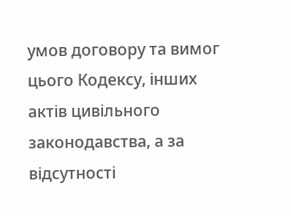умов договору та вимог цього Кодексу, інших актів цивільного законодавства, а за відсутності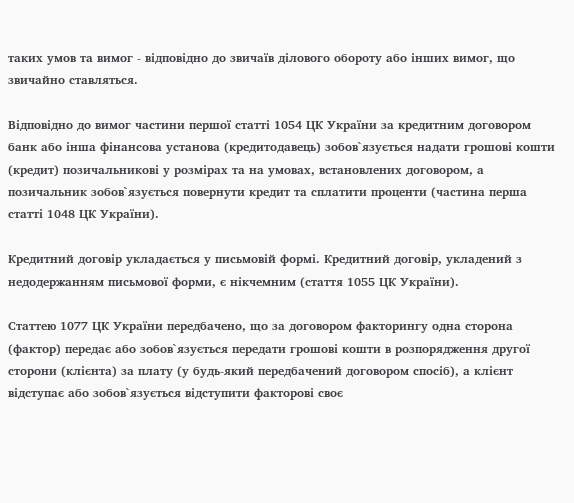таких умов та вимог - відповідно до звичаїв ділового обороту або інших вимог, що звичайно ставляться.

Відповідно до вимог частини першої статті 1054 ЦК України за кредитним договором банк або інша фінансова установа (кредитодавець) зобов`язується надати грошові кошти (кредит) позичальникові у розмірах та на умовах, встановлених договором, а позичальник зобов`язується повернути кредит та сплатити проценти (частина перша статті 1048 ЦК України).

Кредитний договір укладається у письмовій формі. Кредитний договір, укладений з недодержанням письмової форми, є нікчемним (стаття 1055 ЦК України).

Статтею 1077 ЦК України передбачено, що за договором факторингу одна сторона (фактор) передає або зобов`язується передати грошові кошти в розпорядження другої сторони (клієнта) за плату (у будь-який передбачений договором спосіб), а клієнт відступає або зобов`язується відступити факторові своє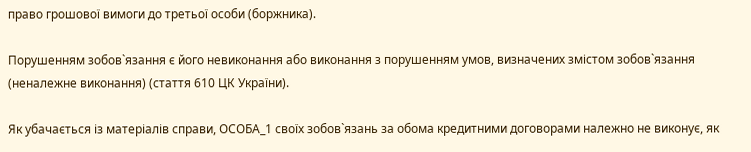право грошової вимоги до третьої особи (боржника).

Порушенням зобов`язання є його невиконання або виконання з порушенням умов, визначених змістом зобов`язання (неналежне виконання) (стаття 610 ЦК України).

Як убачається із матеріалів справи, ОСОБА_1 своїх зобов`язань за обома кредитними договорами належно не виконує, як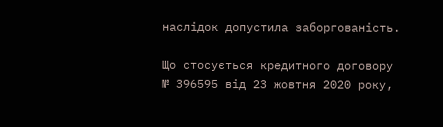наслідок допустила заборгованість.

Що стосується кредитного договору № 396595 від 23 жовтня 2020 року,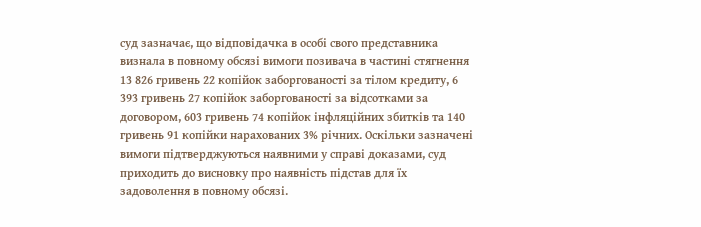суд зазначає, що відповідачка в особі свого представника визнала в повному обсязі вимоги позивача в частині стягнення 13 826 гривень 22 копійок заборгованості за тілом кредиту, 6 393 гривень 27 копійок заборгованості за відсотками за договором, 603 гривень 74 копійок інфляційних збитків та 140 гривень 91 копійки нарахованих 3% річних. Оскільки зазначені вимоги підтверджуються наявними у справі доказами, суд приходить до висновку про наявність підстав для їх задоволення в повному обсязі.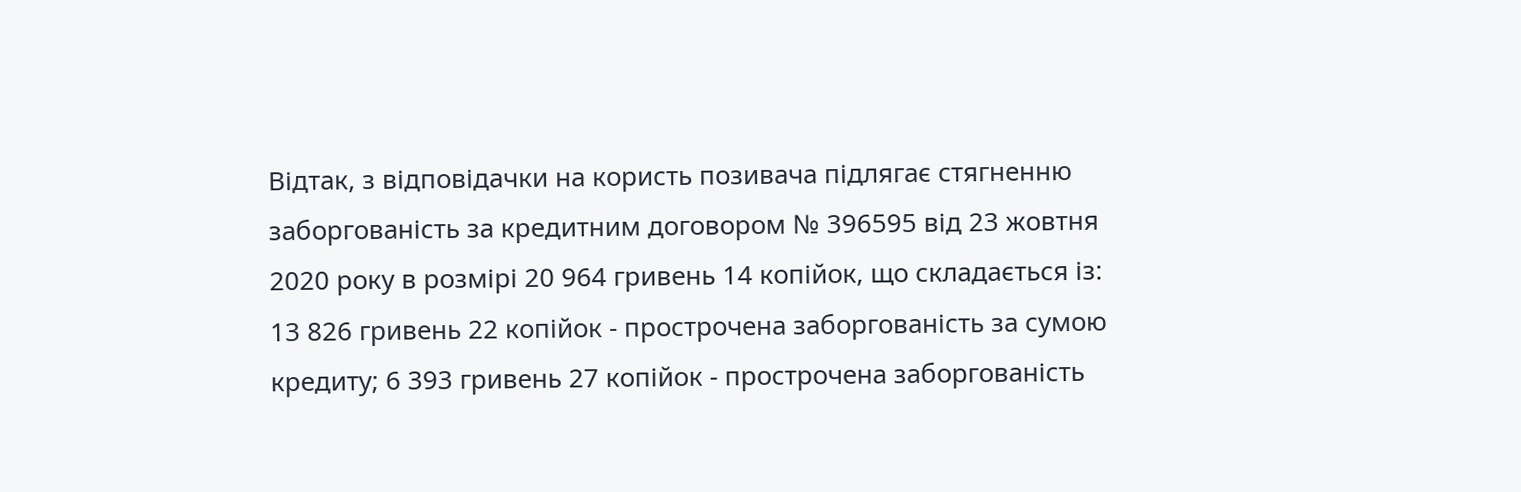Відтак, з відповідачки на користь позивача підлягає стягненню заборгованість за кредитним договором № 396595 від 23 жовтня 2020 року в розмірі 20 964 гривень 14 копійок, що складається із: 13 826 гривень 22 копійок - прострочена заборгованість за сумою кредиту; 6 393 гривень 27 копійок - прострочена заборгованість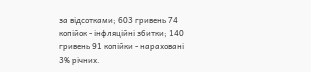за відсотками; 603 гривень 74 копійок - інфляційні збитки; 140 гривень 91 копійки - нараховані 3% річних.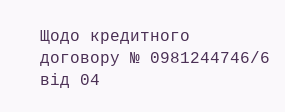Щодо кредитного договору № 0981244746/6 від 04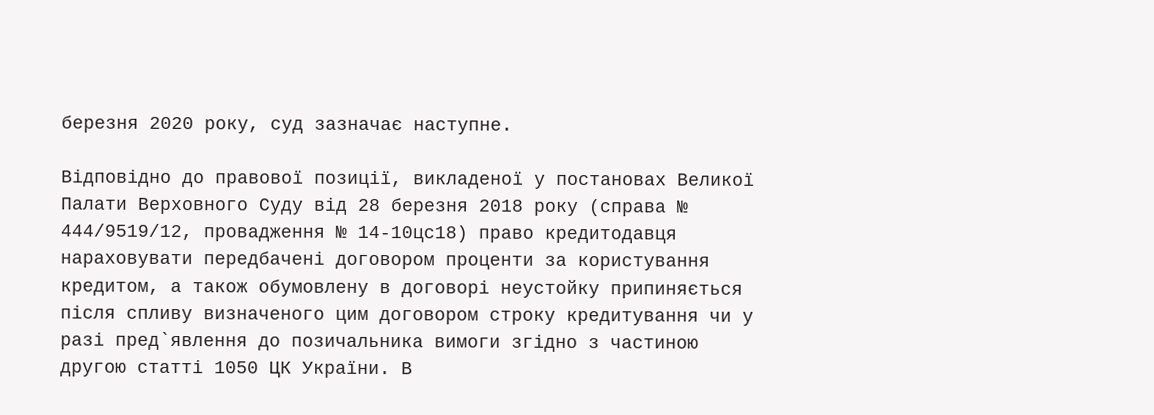березня 2020 року, суд зазначає наступне.

Відповідно до правової позиції, викладеної у постановах Великої Палати Верховного Суду від 28 березня 2018 року (справа № 444/9519/12, провадження № 14-10цс18) право кредитодавця нараховувати передбачені договором проценти за користування кредитом, а також обумовлену в договорі неустойку припиняється після спливу визначеного цим договором строку кредитування чи у разі пред`явлення до позичальника вимоги згідно з частиною другою статті 1050 ЦК України. В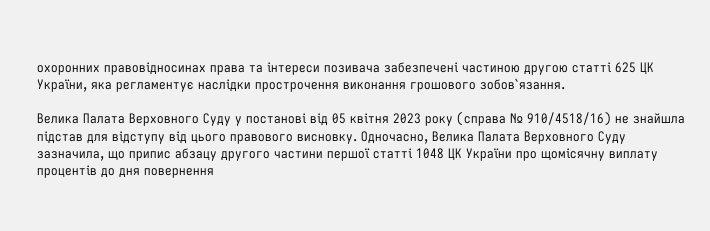охоронних правовідносинах права та інтереси позивача забезпечені частиною другою статті 625 ЦК України, яка регламентує наслідки прострочення виконання грошового зобов`язання.

Велика Палата Верховного Суду у постанові від 05 квітня 2023 року (справа № 910/4518/16) не знайшла підстав для відступу від цього правового висновку. Одночасно, Велика Палата Верховного Суду зазначила, що припис абзацу другого частини першої статті 1048 ЦК України про щомісячну виплату процентів до дня повернення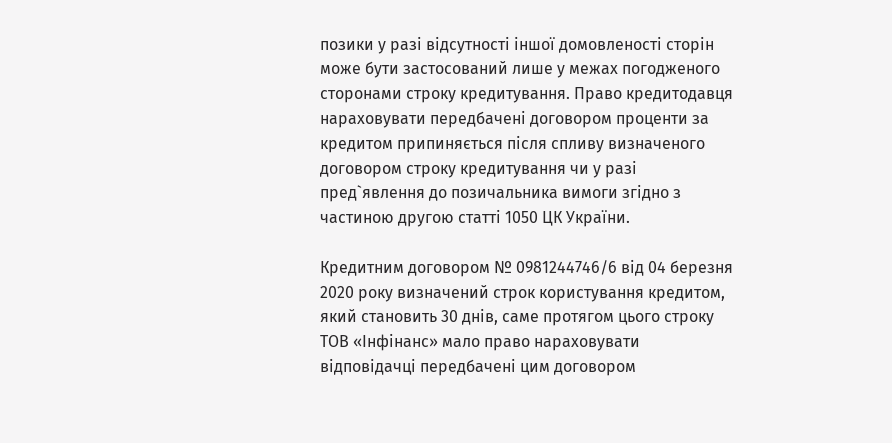позики у разі відсутності іншої домовленості сторін може бути застосований лише у межах погодженого сторонами строку кредитування. Право кредитодавця нараховувати передбачені договором проценти за кредитом припиняється після спливу визначеного договором строку кредитування чи у разі пред`явлення до позичальника вимоги згідно з частиною другою статті 1050 ЦК України.

Кредитним договором № 0981244746/6 від 04 березня 2020 року визначений строк користування кредитом, який становить 30 днів, саме протягом цього строку ТОВ «Інфінанс» мало право нараховувати відповідачці передбачені цим договором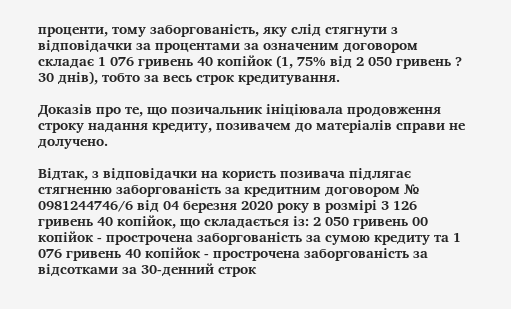проценти, тому заборгованість, яку слід стягнути з відповідачки за процентами за означеним договором складає 1 076 гривень 40 копійок (1, 75% від 2 050 гривень ? 30 днів), тобто за весь строк кредитування.

Доказів про те, що позичальник ініціювала продовження строку надання кредиту, позивачем до матеріалів справи не долучено.

Відтак, з відповідачки на користь позивача підлягає стягненню заборгованість за кредитним договором № 0981244746/6 від 04 березня 2020 року в розмірі 3 126 гривень 40 копійок, що складається із: 2 050 гривень 00 копійок - прострочена заборгованість за сумою кредиту та 1 076 гривень 40 копійок - прострочена заборгованість за відсотками за 30-денний строк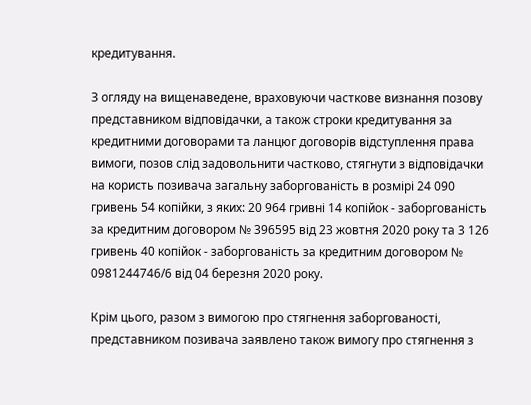кредитування.

З огляду на вищенаведене, враховуючи часткове визнання позову представником відповідачки, а також строки кредитування за кредитними договорами та ланцюг договорів відступлення права вимоги, позов слід задовольнити частково, стягнути з відповідачки на користь позивача загальну заборгованість в розмірі 24 090 гривень 54 копійки, з яких: 20 964 гривні 14 копійок - заборгованість за кредитним договором № 396595 від 23 жовтня 2020 року та 3 126 гривень 40 копійок - заборгованість за кредитним договором № 0981244746/6 від 04 березня 2020 року.

Крім цього, разом з вимогою про стягнення заборгованості, представником позивача заявлено також вимогу про стягнення з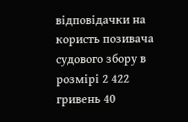відповідачки на користь позивача судового збору в розмірі 2 422 гривень 40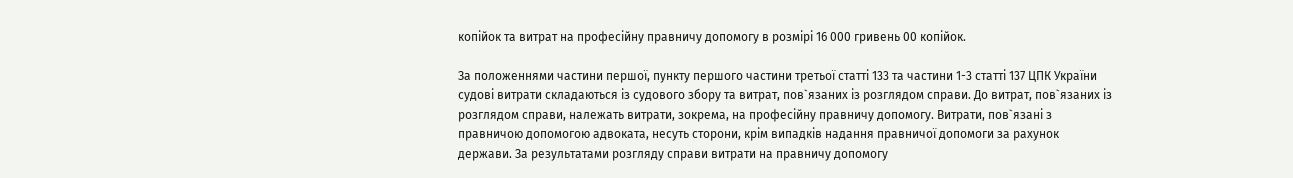копійок та витрат на професійну правничу допомогу в розмірі 16 000 гривень 00 копійок.

За положеннями частини першої, пункту першого частини третьої статті 133 та частини 1-3 статті 137 ЦПК України судові витрати складаються із судового збору та витрат, пов`язаних із розглядом справи. До витрат, пов`язаних із розглядом справи, належать витрати, зокрема, на професійну правничу допомогу. Витрати, пов`язані з правничою допомогою адвоката, несуть сторони, крім випадків надання правничої допомоги за рахунок держави. За результатами розгляду справи витрати на правничу допомогу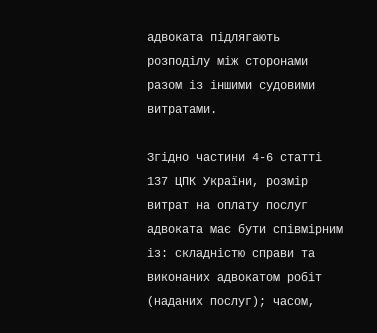адвоката підлягають розподілу між сторонами разом із іншими судовими витратами.

Згідно частини 4-6 статті 137 ЦПК України, розмір витрат на оплату послуг адвоката має бути співмірним із: складністю справи та виконаних адвокатом робіт (наданих послуг); часом,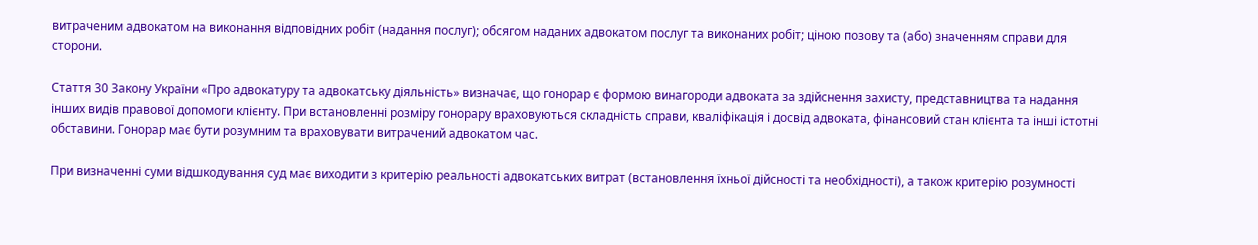витраченим адвокатом на виконання відповідних робіт (надання послуг); обсягом наданих адвокатом послуг та виконаних робіт; ціною позову та (або) значенням справи для сторони.

Стаття 30 Закону України «Про адвокатуру та адвокатську діяльність» визначає, що гонорар є формою винагороди адвоката за здійснення захисту, представництва та надання інших видів правової допомоги клієнту. При встановленні розміру гонорару враховуються складність справи, кваліфікація і досвід адвоката, фінансовий стан клієнта та інші істотні обставини. Гонорар має бути розумним та враховувати витрачений адвокатом час.

При визначенні суми відшкодування суд має виходити з критерію реальності адвокатських витрат (встановлення їхньої дійсності та необхідності), а також критерію розумності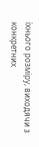їхнього розміру, виходячи з конкретних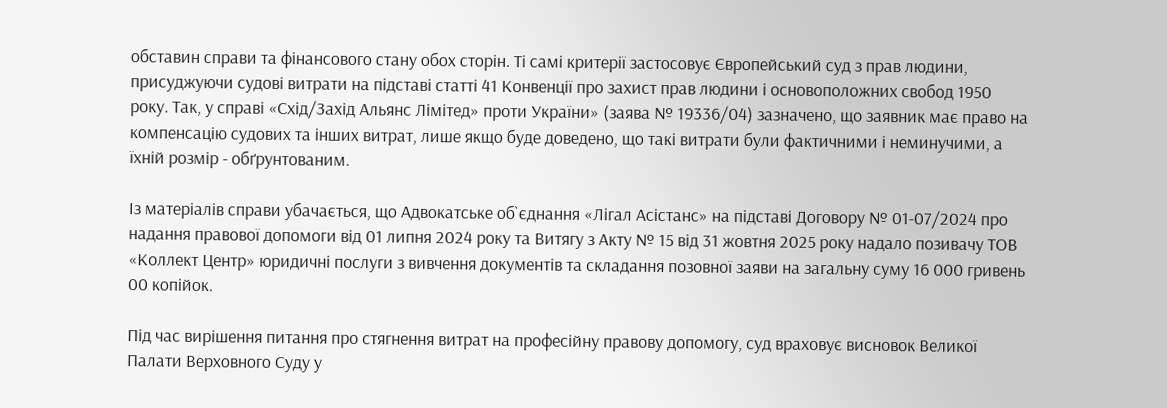обставин справи та фінансового стану обох сторін. Ті самі критерії застосовує Європейський суд з прав людини, присуджуючи судові витрати на підставі статті 41 Конвенції про захист прав людини і основоположних свобод 1950 року. Так, у справі «Схід/Захід Альянс Лімітед» проти України» (заява № 19336/04) зазначено, що заявник має право на компенсацію судових та інших витрат, лише якщо буде доведено, що такі витрати були фактичними і неминучими, а їхній розмір - обґрунтованим.

Із матеріалів справи убачається, що Адвокатське об`єднання «Лігал Асістанс» на підставі Договору № 01-07/2024 про надання правової допомоги від 01 липня 2024 року та Витягу з Акту № 15 від 31 жовтня 2025 року надало позивачу ТОВ «Коллект Центр» юридичні послуги з вивчення документів та складання позовної заяви на загальну суму 16 000 гривень 00 копійок.

Під час вирішення питання про стягнення витрат на професійну правову допомогу, суд враховує висновок Великої Палати Верховного Суду у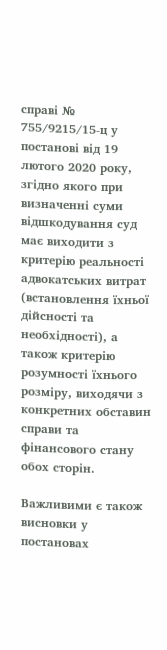справі № 755/9215/15-ц у постанові від 19 лютого 2020 року, згідно якого при визначенні суми відшкодування суд має виходити з критерію реальності адвокатських витрат (встановлення їхньої дійсності та необхідності), а також критерію розумності їхнього розміру, виходячи з конкретних обставин справи та фінансового стану обох сторін.

Важливими є також висновки у постановах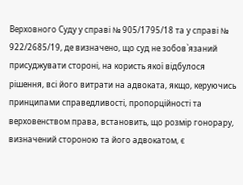Верховного Суду у справі № 905/1795/18 та у справі № 922/2685/19, де визначено, що суд не зобов`язаний присуджувати стороні, на користь якої відбулося рішення, всі його витрати на адвоката, якщо, керуючись принципами справедливості, пропорційності та верховенством права, встановить, що розмір гонорару, визначений стороною та його адвокатом, є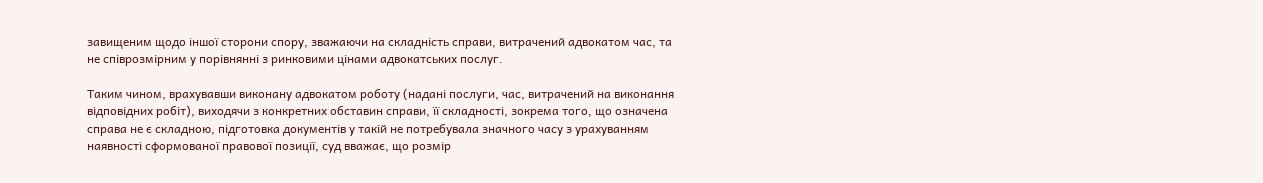завищеним щодо іншої сторони спору, зважаючи на складність справи, витрачений адвокатом час, та не співрозмірним у порівнянні з ринковими цінами адвокатських послуг.

Таким чином, врахувавши виконану адвокатом роботу (надані послуги, час, витрачений на виконання відповідних робіт), виходячи з конкретних обставин справи, її складності, зокрема того, що означена справа не є складною, підготовка документів у такій не потребувала значного часу з урахуванням наявності сформованої правової позиції, суд вважає, що розмір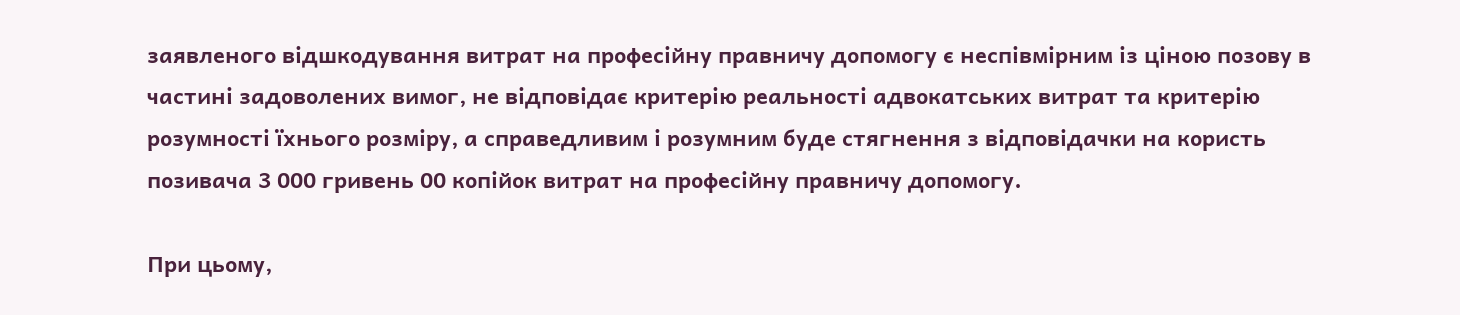заявленого відшкодування витрат на професійну правничу допомогу є неспівмірним із ціною позову в частині задоволених вимог, не відповідає критерію реальності адвокатських витрат та критерію розумності їхнього розміру, а справедливим і розумним буде стягнення з відповідачки на користь позивача 3 000 гривень 00 копійок витрат на професійну правничу допомогу.

При цьому,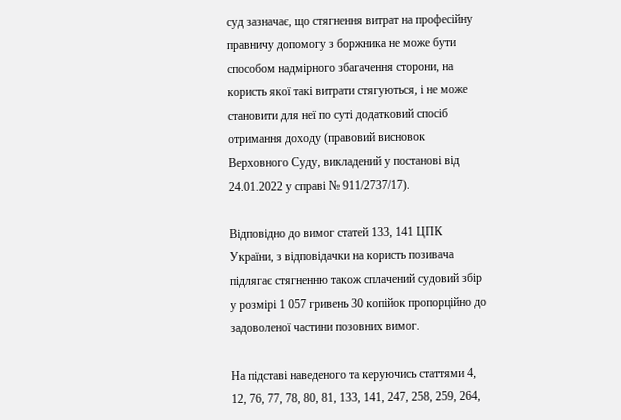суд зазначає, що стягнення витрат на професійну правничу допомогу з боржника не може бути способом надмірного збагачення сторони, на користь якої такі витрати стягуються, і не може становити для неї по суті додатковий спосіб отримання доходу (правовий висновок Верховного Суду, викладений у постанові від 24.01.2022 у справі № 911/2737/17).

Відповідно до вимог статей 133, 141 ЦПК України, з відповідачки на користь позивача підлягає стягненню також сплачений судовий збір у розмірі 1 057 гривень 30 копійок пропорційно до задоволеної частини позовних вимог.

На підставі наведеного та керуючись статтями 4, 12, 76, 77, 78, 80, 81, 133, 141, 247, 258, 259, 264,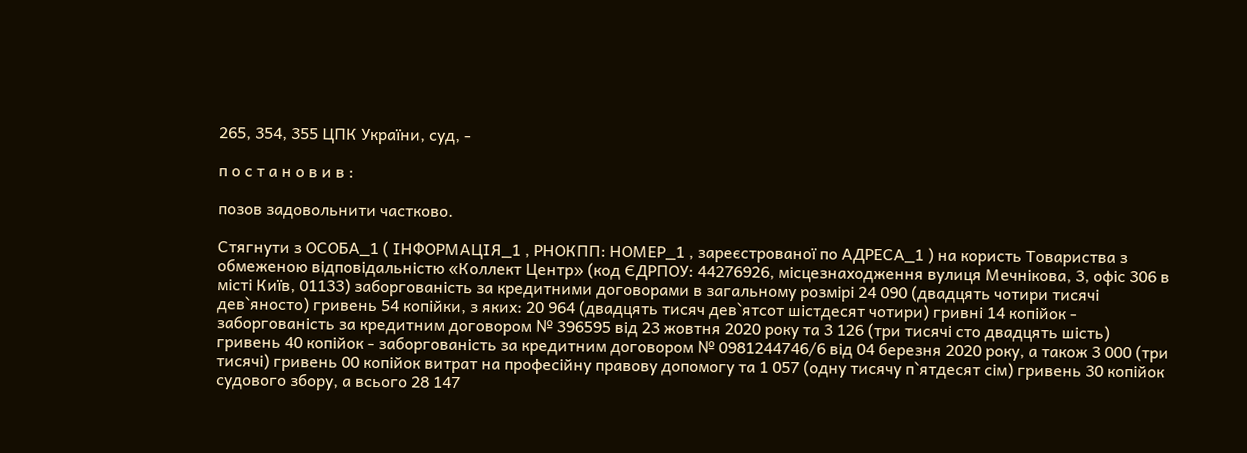265, 354, 355 ЦПК України, суд, -

п о с т а н о в и в :

позов задовольнити частково.

Стягнути з ОСОБА_1 ( ІНФОРМАЦІЯ_1 , РНОКПП: НОМЕР_1 , зареєстрованої по АДРЕСА_1 ) на користь Товариства з обмеженою відповідальністю «Коллект Центр» (код ЄДРПОУ: 44276926, місцезнаходження вулиця Мечнікова, 3, офіс 306 в місті Київ, 01133) заборгованість за кредитними договорами в загальному розмірі 24 090 (двадцять чотири тисячі дев`яносто) гривень 54 копійки, з яких: 20 964 (двадцять тисяч дев`ятсот шістдесят чотири) гривні 14 копійок - заборгованість за кредитним договором № 396595 від 23 жовтня 2020 року та 3 126 (три тисячі сто двадцять шість) гривень 40 копійок - заборгованість за кредитним договором № 0981244746/6 від 04 березня 2020 року, а також 3 000 (три тисячі) гривень 00 копійок витрат на професійну правову допомогу та 1 057 (одну тисячу п`ятдесят сім) гривень 30 копійок судового збору, а всього 28 147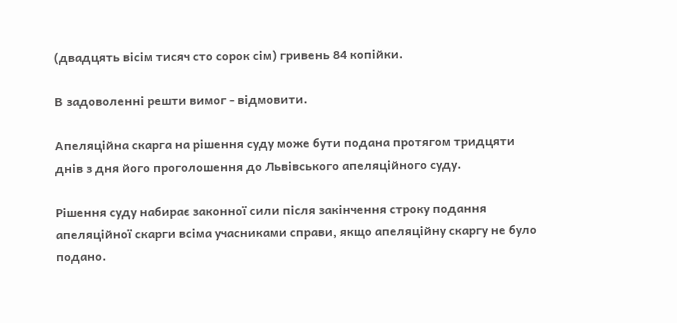(двадцять вісім тисяч сто сорок сім) гривень 84 копійки.

В задоволенні решти вимог - відмовити.

Апеляційна скарга на рішення суду може бути подана протягом тридцяти днів з дня його проголошення до Львівського апеляційного суду.

Рішення суду набирає законної сили після закінчення строку подання апеляційної скарги всіма учасниками справи, якщо апеляційну скаргу не було подано.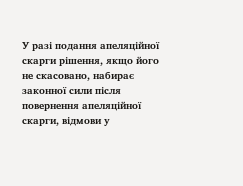У разі подання апеляційної скарги рішення, якщо його не скасовано, набирає законної сили після повернення апеляційної скарги, відмови у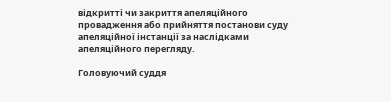відкритті чи закриття апеляційного провадження або прийняття постанови суду апеляційної інстанції за наслідками апеляційного перегляду.

Головуючий суддя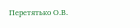Перетятько О.В.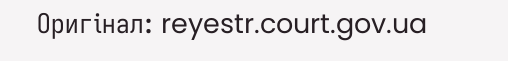Оригінал: reyestr.court.gov.ua